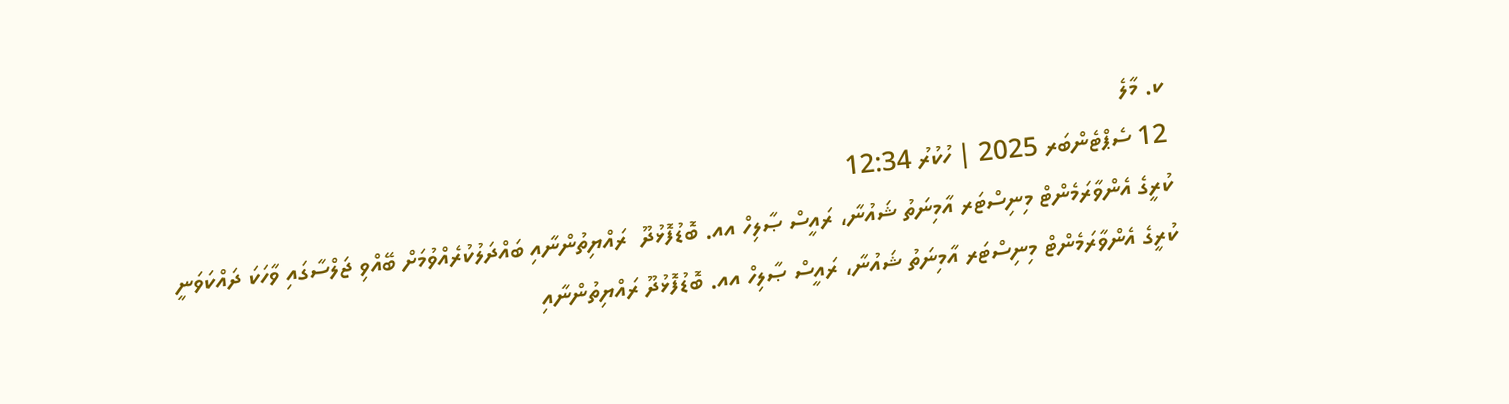ކ. މާލެ
12 ސެޕްޓެންބަރ 2025 | ހުކުރު 12:34
ކުރީގެ އެންވާރަމެންޓް މިނިސްޓަރ އާމިނަތު ޝައުނާ، ރައީސް ޞާލިހް އއ. ބޮޑުފޮޅުދޫ  ރައްޔިތުންނާއި ބައްދަލުކުރެއްވުމަށް ބޭއްވި ޖަލްސާގައި ވާހަކަ ދައްކަވަނީ
ކުރީގެ އެންވާރަމެންޓް މިނިސްޓަރ އާމިނަތު ޝައުނާ، ރައީސް ޞާލިހް އއ. ބޮޑުފޮޅުދޫ ރައްޔިތުންނާއި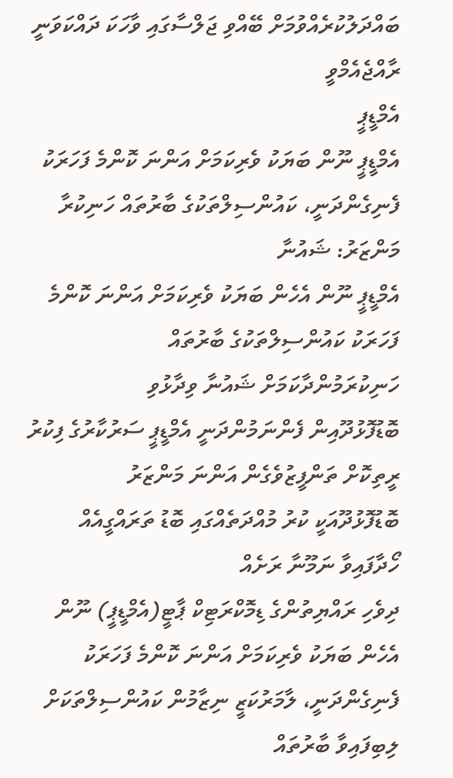ބައްދަލުކުރެއްވުމަށް ބޭއްވި ޖަލްސާގައި ވާހަކަ ދައްކަވަނީ
ރާއްޖެއެމްވީ
އެމްޑީޕީ
އެމްޑީޕީ ނޫން ބަޔަކު ވެރިކަމަށް އަންނަ ކޮންމެ ފަހަރަކު ފެނިގެންދަނީ، ކައުންސިލްތަކުގެ ބާރުތައް ހަނިކުރާ މަންޒަރު: ޝައުނާ
އެމްޑީޕީ ނޫން އެހެން ބަޔަކު ވެރިކަމަށް އަންނަ ކޮންމެ ފަހަރަކު ކައުންސިލްތަކުގެ ބާރުތައް ހަނިކުރަމުންދާކަމަށް ޝައުނާ ވިދާޅުވި
ބޮޑުފޮޅުދޫއިން ފެންނަމުންދަނީ އެމްޑީޕީ ސަރުކާރުގެ ފިކުރު ރީތިކޮށް ތަންފީޒުވެގެން އަންނަ މަންޒަރު
ބޮޑުފޮޅުދޫއަކީ ކުރު މުއްދަތެއްގައި ބޮޑު ތަރައްގީއެއް ހޯދާފައިވާ ނަމޫނާ ރަށެއް
ދިވެހި ރައްޔިތުންގެ ޑިމޮކްރަޓިކް ޕާޓީ(އެމްޑީޕީ) ނޫން އެހެން ބަޔަކު ވެރިކަމަށް އަންނަ ކޮންމެ ފަހަރަކު ފެނިގެންދަނީ، ލާމަރުކަޒީ ނިޒާމުން ކައުންސިލްތަކަށް ލިބިފައިވާ ބާރުތައް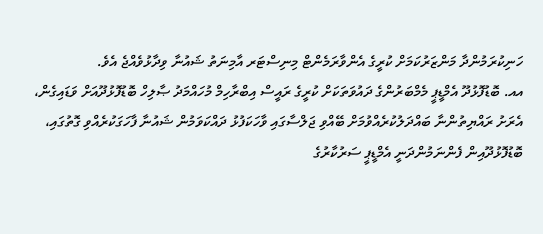ހަނިކުރަމުންދާ މަންޒަރުކަމަށް ކުރީގެ އެންވާރަމެންޓް މިނިސްޓަރ އާމިނަތު ޝައުނާ ވިދާޅުވެއްޖެ އެވެ.
އއ. ބޮޑުފޮޅުދޫ އެމްޑީޕީ މެމްބަރުންގެ ދައުވަތަކަށް ކުރީގެ ރައީސް އިބްރާހިމް މުހައްމަދު ޞާލިހް ބޮޑުފޮޅުދޫއަށް ވަޑައިގެން، އެރަށު ރައްޔިތުންނާ ބައްދަލުކުރެއްވުމަށް ބޭއްވި ޖަލްސާގައި ވާހަކަފުޅު ދައްކަވަމުން ޝައުނާ ފާހަގަކުރެއްވި ގޮތުގައި، ބޮޑުފޮޅުދޫއިން ފެންނަމުންދަނީ އެމްޑީޕީ ސަރުކާރުގެ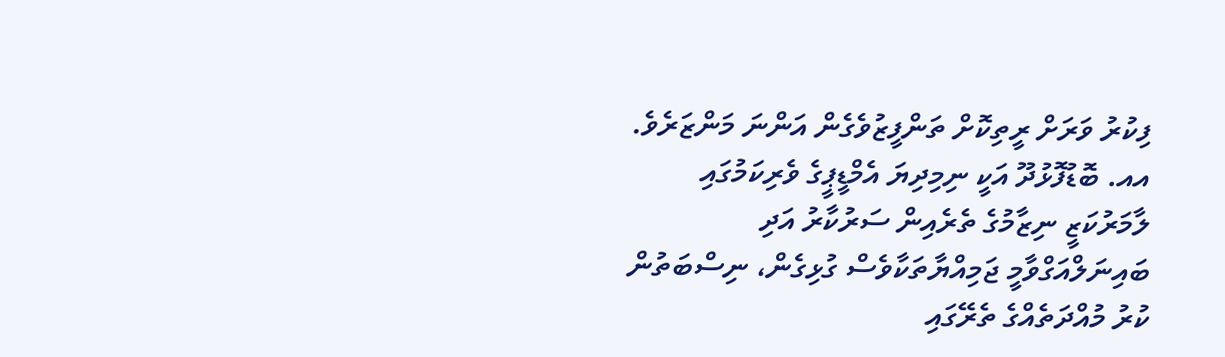ފިކުރު ވަރަށް ރީތިކޮށް ތަންފީޒުވެގެން އަންނަ މަންޒަރެވެ. އއ. ބޮޑުފޮޅުދޫ އަކީ ނިމިދިޔަ އެމްޑީޕީގެ ވެރިކަމުގައި ލާމަރުކަޒީ ނިޒާމުގެ ތެރެއިން ސަރުކާރު އަދި ބައިނަލްއަގްވާމީ ޖަމިއްޔާތަކާވެސް ގުޅިގެން، ނިސްބަތުން ކުރު މުއްދަތެއްގެ ތެރޭގައި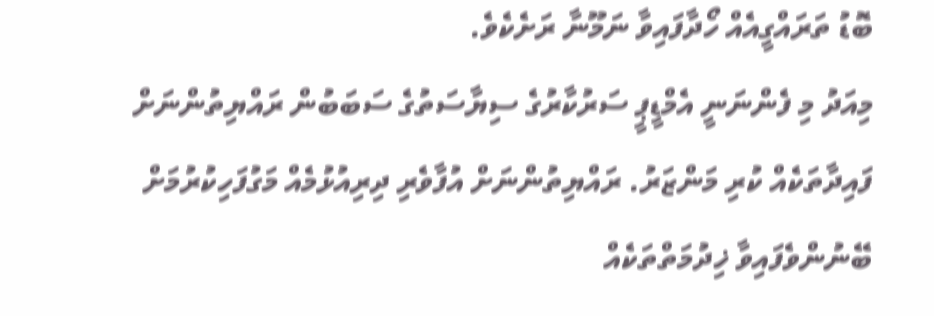ބޮޑު ތަރައްގީއެއް ހޯދާފައިވާ ނަމޫނާ ރަށެކެވެ.
މިއަދު މި ފެންނަނީ އެމްޑީޕީ ސަރުކާރުގެ ސިޔާސަތުގެ ސަބަބުން ރައްޔިތުންނަށް ފައިދާތަކެއް ކުރި މަންޒަރު. ރައްޔިތުންނަށް އުފާވެރި ދިރިއުޅުމެއް މަގުފަހިކުރުމަށް ބޭނުންވެފައިވާ ޚިދުމަތްތަކެއް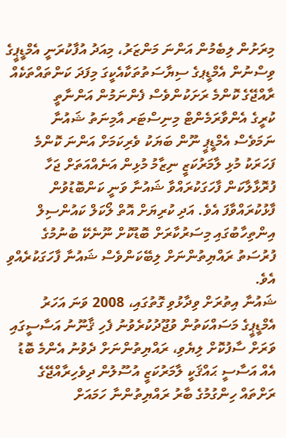މިރަށުން ލިބެމުން އަންނަ މަންޒަރު، މިއަދު އުފާކުރަނީ އެމްޑީޕީގެ ވިސްނުން އެމްޑީޕގެ ސިޔާސަތުތަކާއެކީގަ މިފަދަ ކަންތައްތަކެއް ރާއްޖޭގެ ކޮންމެ ރަށަކުންވެސް ފެންނަމުން އަންނާތީ
ކުރީގެ އެންވާރަމެންޓް މިނިސްޓަރ އާމިނަތު ޝައުނާ
ނަމަވެސް އެމްޑީޕީ ނޫން ބަޔަކު ވެރިކަމަށް އަންނަ ކޮންމެ ފަހަރަކު މުޅި ލާމަރުކަޒީ ނިޒާމު މުޅިން އަނެއްއަތަށް ޖަހާ ފުރޮޅާލާކަން ފާހަގަކުރައްވާ ޝައުނާ ވަނީ ކަންބޮޑުވުން ފާޅުކުރައްވާފަ އެވެ. އަދި ކުރިޔަށް އޮތް ލޯކަލް ކައުންސިލް އިންތިހާބުގައި މިސަރުކާރަށް ބޮޑުކޮށް ނޫނެކޭ ބުނުމުގެ ފުރުސަތު ރައްޔިތުންނަށް ލިބޭކަންވެސް ޝައުނާ ފާހަގަކުރެއްވި އެވެ.
ޝައުނާ އިތުރަށް ވިދާޅުވި ގޮތުގައި، 2008 ވަނަ އަހަރު އެމްޑީޕީގެ މަސައްކަތުން ވުޖޫދުކުރެވުނު ފެހި ޤާނޫނު އަސާސީގައި ވަރަށް ސާފުކޮށް ލިޔެވި، ރައްޔިތުންނަށް ދެވުނު އެންމެ ބޮޑު އެއް އަސާސީ ޙައްޤަކީ ލާމަރުކަޒީ އުސޫލުން ދިވެހިރާއްޖޭގެ ރަށްތައް ހިންގުމުގެ ބާރު ރައްޔިތުންނާ ހަމައަށް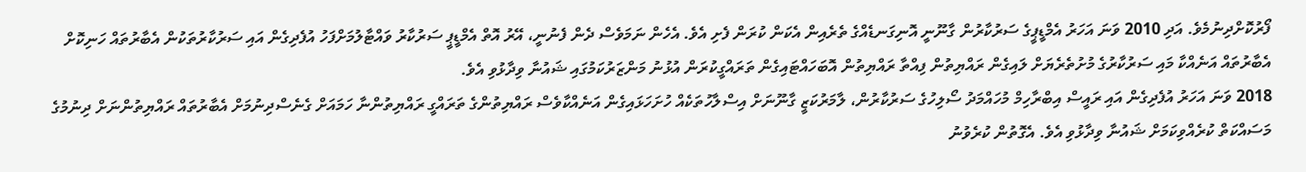ފޯރުކޮށްދިނުމެވެ. އަދި 2010 ވަނަ އަހަރު އެމްޑީޕީގެ ސަރުކާރުން ގާނޫނީ އޮނިގަނޑެއްގެ ތެރެއިން އެކަން ކުރަން ފެށި އެވެ. އެހެން ނަމަވެސް ދެން ފެނުނީ، އޭރު އޮތް އެމްޑީޕީ ސަރުކާރު ވައްޓާލުމަށްފަހު އުފެދިގެން އައި ސަރުކާރުތަކުން އެބާރުތައް ހަނިކޮށް އެބާރުތައް އަނެއްކާ މައި ސަރުކާރުގެ މުށުތެރެޔަށް ލައިގެން ރައްޔިތުން ފިއްތާ ރައްޔިތުން އޮބަހައްޓައިގެން ތަރައްގީކުރަން އުޅުނު މަންޒަރުކަމުގައި ޝައުނާ ވިދާޅުވި އެވެ.
2018 ވަނަ އަހަރު އުފެދިގެން އައި ރައީސް އިބްރާހިމް މުހައްމަދު ސޯލިހުގެ ސަރުކާރުން، ލާމަރުކަޒީ ގާނޫނަށް އިސްލާހުތަކެއް ހުށަހަޅައިގެން އަނެއްކާވެސް ރައްޔިތުންގެ ތަރައްގީ ރައްޔިތުންނާ ހަމައަށް ގެނެސްދިނުމަށް އެބާރުތައް ރައްޔިތުންނަށް ދިނުމުގެ މަސައްކަތް ކުރެއްވިކަމަށް ޝައުނާ ވިދާޅުވި އެވެ. އެގޮތުން ކުރެވުނު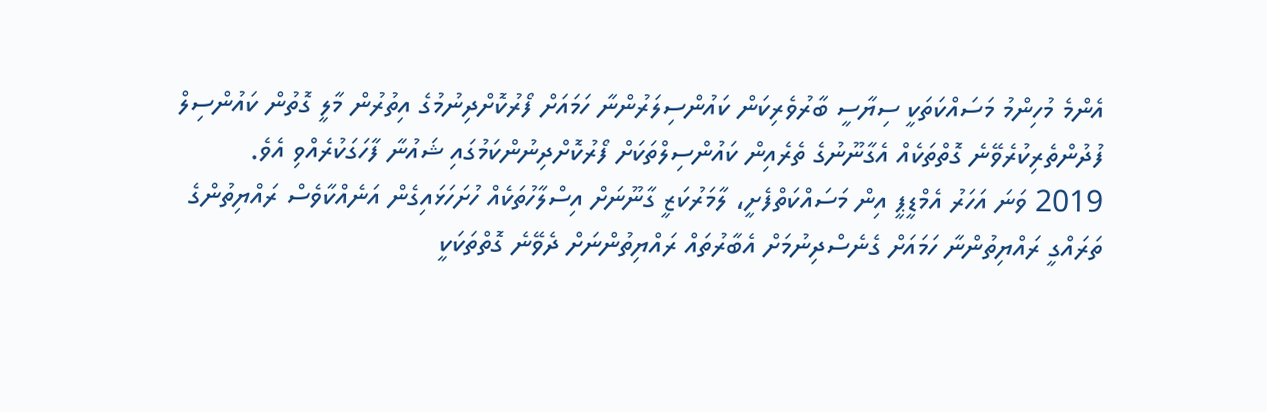އެންމެ މުހިންމު މަސައްކަތަކީ ސިޔާސީ ބާރުވެރިކަން ކައުންސިލަރުންނާ ހަމައަށް ފޯރުކޮށްދިނުމުގެ އިތުރުން މާލީ ގޮތުން ކައުންސިލް ފުދުންތެރިކުރެވޭނެ ގޮތްތަކެއް އެގާނޫނުގެ ތެރެއިން ކައުންސިލްތަކަށް ފޯރުކޮށްދިނުންކަމުގައި ޝައުނާ ފާހަގަކުރެއްވި އެވެ.
2019 ވަނަ އަހަރު އެމްޑީޕީ އިން މަސައްކަތްފެށީ، ލާމަރުކަޒީ ގާނޫނަށް އިސްލާހުތަކެއް ހުށަހަޅައިގެން އަނެއްކާވެސް ރައްޔިތުންގެ ތަރައްގީ ރައްޔިތުންނާ ހަމައަށް ގެނެސްދިނުމަށް އެބާރުތައް ރައްޔިތުންނަށް ދެވޭނެ ގޮތްތަކަކީ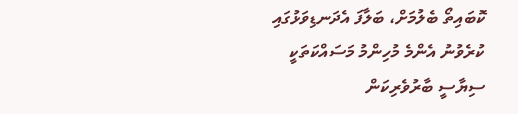ކޮބައިތޯ ބެލުމަށް، ބަލާފަ އެދަނޑިވަޅުގައި ކުރެވުނު އެންމެ މުހިންމު މަސައްކަތަކީ ސިޔާސީ ބާރުވެރިކަން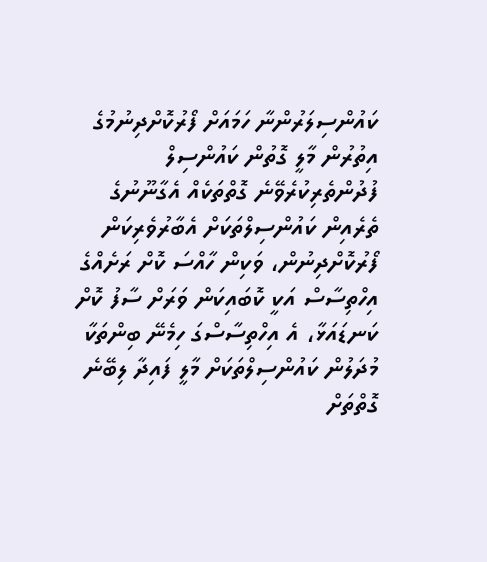ކައުންސިލަރުންނާ ހަމައަށް ފޯރުކޮށްދިނުމުގެ އިތުރުން މާލީ ގޮތުން ކައުންސިލް ފުދުންތެރިކުރެވޭނެ ގޮތްތަކެއް އެގާނޫނުގެ ތެރެއިން ކައުންސިލްތަކަށް އެބާރުވެރިކަން ފޯރުކޮށްދިނުން، ވަކިން ހާއްސަ ކޮށް ރަށެއްގެ އިހްތިސާސް އަކީ ކޮބައިކަން ވަރަށް ސާފު ކޮށް ކަނޑައަޅާ، އެ އިހްތިސާސްގަ ހިމެނޭ ބިންތަކާ މުދަލުން ކައުންސިލްތަކަށް މާލީ ފައިދާ ލިބޭނެ ގޮތްތަށް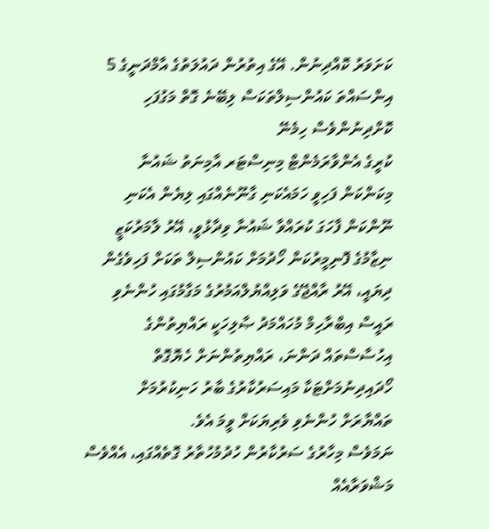ކަށަވަރު ކޮއްދިނުން. އޭގެ އިތުރުން ދައުލަތުގެ އާމްދަނީގެ 5 އިންސައްތަ ކައުންސިލްތަކަސް ލިބޭނެ ގޮތް މަގުފަހި ކޮށްދިނުންވެސް ހިމެނޭ
ކުރީގެ އެންވާރަމެންޓް މިނިސްޓަރ އާމިނަތު ޝައުނާ
މިކަންކަން ފަހިވީ ހަމައެކަނި ގާނޫނެއްގައި ލިޔެން އެކަނި ނޫންކަން ފާހަގަ ކުރައްވާ ޝައުނާ ވިދާޅުވީ، އޭރު ލާމަރުކަޒީ ނިޒާމުގެ ފޮނިމީރުކަން ހޯދުމަށް ކައުންސިލް ތަކަށް ފަހިވެގެން ދިޔައީ، އޭރު ރާއްޖޭގެ ވަލިއްޔުލްއަމުރުގެ މަގާމުގައި ހުންނެވި ރައީސް އިބްރާހިމް މުހައްމަދު ޞާލިހަކީ ރައްޔިތުންގެ އިހުސާސްތައް ދަންނަ، ރައްޔިތުންނަށް ހެޔޮގޮތް ހޯދައިދިނުމަށްޓަކާ މައިސަރުކާރުގެ ބާރު ހަނިކުރުމަށް ތައްޔާރަށް ހުންނެވި ވެރިޔަކަށް ވީމަ އެވެ.
ނަމަވެސް މިހާރުގެ ސަރުކާރުން ހުދުމުހުތާރު ގޮތެއްގައި، އެއްވެސް މަޝްވަރާއެއް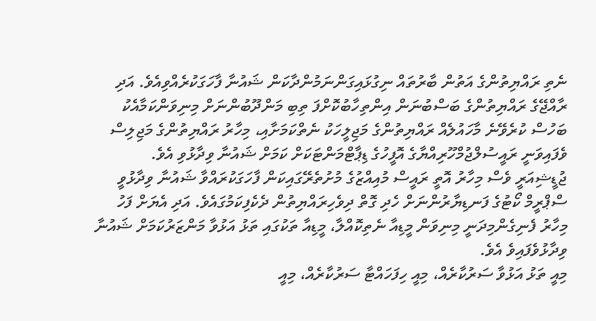ނެތި ރައްޔިތުންގެ އަތުން ބާރުތައް ނިގުޅައިގަންނަމުންދާކަން ޝައުނާ ފާހަގަކުރެއްވިއެވެ. އަދި ރާއްޖޭގެ ރައްޔިތުންގެ ބަސްބުނަން އިންތިހާބުކޮށްފަ ތިބި މަންދޫބުންނަށް މިނިވަންކަމާއެކު ބަހުސް ކުރެވޭނެ މާހައުލެއް ރައްޔިތުންގެ މަޖިލީހަކު ނެތްކަމަށާއި، މިހާރު ރައްޔިތުންގެ މަޖިލިސް ވެފައިވަނީ ރައީސުލްޖުމްހޫރިއްޔާގެ އޮފީހުގެ ޑިޕާޓްމަންޓަކަށް ކަމަށް ޝައުނާ ވިދާޅުވި އެވެ.
ޖުޑީޝިއަރީ ވެސް މިހާރު އޮތީ ރައީސް މުއިއްޒުގެ މުށުތެރޭގައިކަން ފާހަގަކުރައްވާ ޝައުނާ ވިދާޅުވީ ސްޕްރީމް ކޯޓުގެ ފަނޑިޔާރުންނަށް ހެދި ގޮތް ދިވެހިރައްޔިތުން ދެކެފިކަމުގައެވެ. އަދި އެޔަށް ފަހު މިހާރު ފެނިގެންމިދަނީ މިނިވަން މީޑިއާ ނެތިކޮއްލާ، މީޑިއާ ތަކުގައި ތަޅު އަޅުވާ މަންޒަރުކަމަށް ޝައުނާ ވިދާޅުވެފައިވެ އެވެ.
މިއީ ތަޅު އަޅުވާ ސަރުކާރެއް، މިއީ ހިފަހައްޓާ ސަރުކާރެއް، މިއީ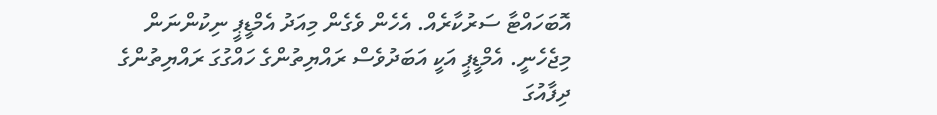އޮބަހައްޓާ ސަރުކާރެއް. އެހެން ވެގެން މިއަދު އެމްޑީޕީ ނިކުންނަން މިޖެހެނީ. އެމްޑީޕީ އަކީ އަބަދުވެސް ރައްޔިތުންގެ ހައްގުގަ ރައްޔިތުންގެ ދިފާއުގަ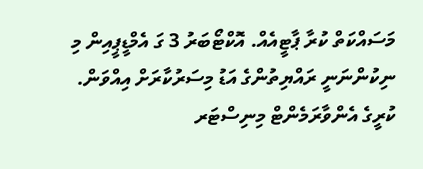މަސައްކަތް ކުރާ ޕާޓީއެއް. އޮކްޓޯބަރު 3 ގަ އެމްޑީޕީއިން މި ނިކުންނަނީ ރައްޔިތުންގެ އަޑު މިސަރުކާރަށް އިއްވަން.
ކުރީގެ އެންވާރަމެންޓް މިނިސްޓަރ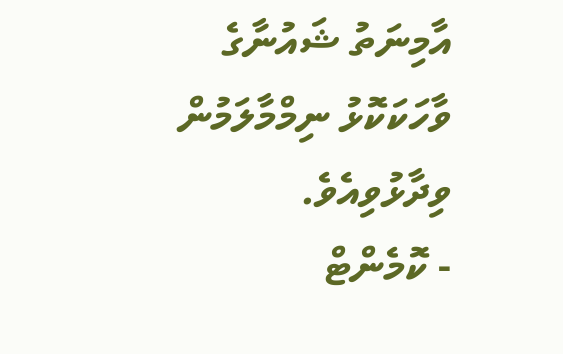އާމިނަތު ޝައުނާގެ ވާހަކަކޮޅު ނިމްމާލަމުން ވިދާޅުވިއެވެ.
- ކޮމެންޓް